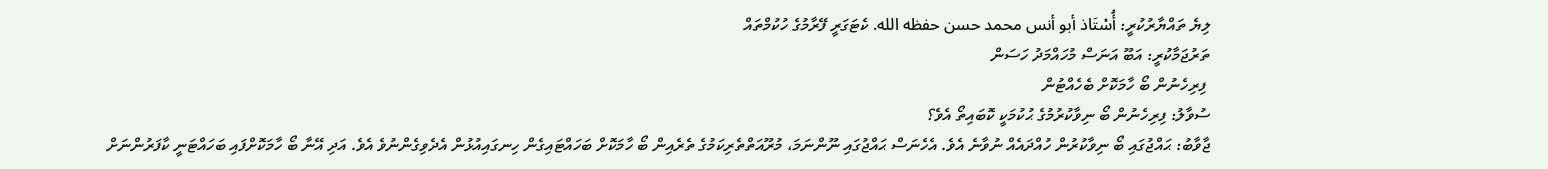ލިޔެ ތައްޔާރުކުރީ: أُسْتَاذ أبو أنس محمد حسن حفظه الله. ކެޓަގަރީ ފޭރާމުގެ ހުކުމްތައް
ތަރުޖަމާކުރީ: އަބޫ އަނަސް މުހައްމަދު ހަސަން
 ފިރިހެނުން ބޯ ހާމަކޮށް ބެހެއްޓުން
ސުވާލު: ފިރިހެނުން ބޯ ނިވާކުރުމުގެ ޙުކުމަކީ ކޮބައިތޯ އެވެ؟
ޖާވާބު: ޙައްޖުގައި ބޯ ނިވާކުރުން ހުއްދައެއް ނުވާނެ އެވެ. އެހެނަސް ޙައްޖުގައި ނޫންނަމަ، މުރޫއަތްތެރިކަމުގެ ތެރެއިން ބޯ ހާމަކޮށް ބަހައްޓައިގެން ހިނގައިއުޅުން އެދެވިގެންނުވެ އެވެ. އަދި އޭނާ ބޯ ހާމަކޮށްފައި ބަހައްޓަނީ ކާފަރުންނަށް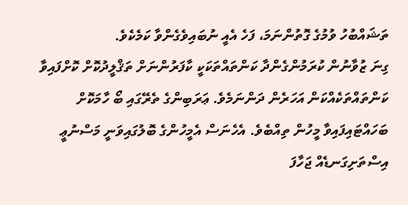ތަޝައްބުހު ވުމުގެ ގޮތުންނަމަ، ފަހެ އެއީ ނުބައިވެގެންވާ ކަމެކެވެ.
ގިނަ ޒުވާނުން ކުރަމުންގެންދާ ކަންތައްތަކަކީ ކާފަރުންނަށް ތަޤްލީދުކޮށް ކޮށްފައިވާ ކަންތައްތަކެއްކަން އަހަރެން ދަންނަމެވެ. ޢަރަބިންގެ ތެރޭގައި ބޯ ހާމަކޮށް ބަހައްޓައިފައިވާ މީހުން ތިއްބެވެ. އެހެނަސް އެމީހުންގެ ބޮލުގައިވަނީ މަސްނުޢީ އިސްތަށިގަނޑެއް ޖަހާފަ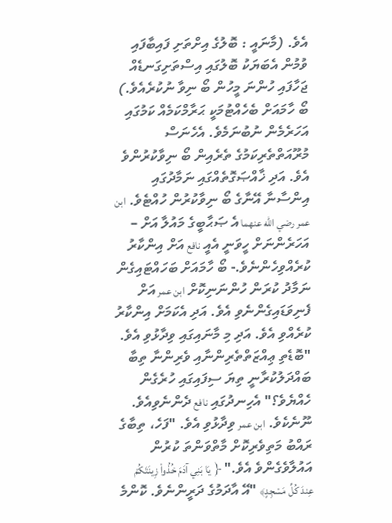އެވެ. (މާނައީ : ބޮލުގެ އިށްތަށި ފައިބާފައި ވުމުން އެބަޔަކު ބޮލުގައި އިސްތަށިގަނޑެއް ޖަހާފައި ހުންނަ މީހުން ބޯ ނިވާ ނުކުރެއެވެ.) ބޯ ހާމައަށް ބެހެއްޓުމަކީ ޙަރާމްކަމެއް ކަމުގައި އަހަރެމެން ނުބުނަމެވެ. އެހެނަސް މުރޫއަތްތެރިކަމުގެ ތެރެއިން ބޯ ނިވާކުރުންވެ އެވެ. އަދި ޚާއްޞަގޮތެއްގައި ނަމާދުގައި އިންސާނާ އޭނާގެ ބޯ ނިވާކުރުން ހުއްޓެވެ. ابن عمر رضي الله عنهما އެ ޞަޙާބީގެ މައުލާ އަށް – އަހަރެންނަށް ހީވަނީ އެއީ نافع އަށް އިންކާރު ކުރެއްވިހެންނެވެ.- ބޯ ހާމައަށް ބަހައްޓައިގެން ނަމާދު ކުރަން ހުންނަނިކޮށް ابن عمر އަށް ފެނިވަޑައިގެންނެވި އެވެ. އަދި އެކަމަށް އިންކާރު ކުރެއްވި އެވެ. އަދި މި މާނައިގައި ވިދާޅުވި އެވެ. "ބޮޑެތި ޢިއްޒަތްތެރިންނާއި ވެރިންނާ ތިބާ ބައްދަލުކުރާނީ ތިޔަ ސިފައިގައި ހުރެގެން ހެއްޔެވެ؟" އެހިނދުގައި نافع ދެންނެވިއެވެ. ނޫނެކެވެ. ابن عمر ވިދާޅުވި އެވެ. "ފަހެ، ތިބާގެ ރައްބު މަތިވެރިކޮށް މާތްވަންތަ ކުރުން އައުލާވެގެންވެ އެވެ." ﴿ يَا بَنِي آدَمَ خُذُواْ زِينَتَكُمْ عِندَ كُلِّ مَسْجِدٍ﴾ "އޭ އާދަމުގެ ދަރީންނެވެ. ކޮންމެ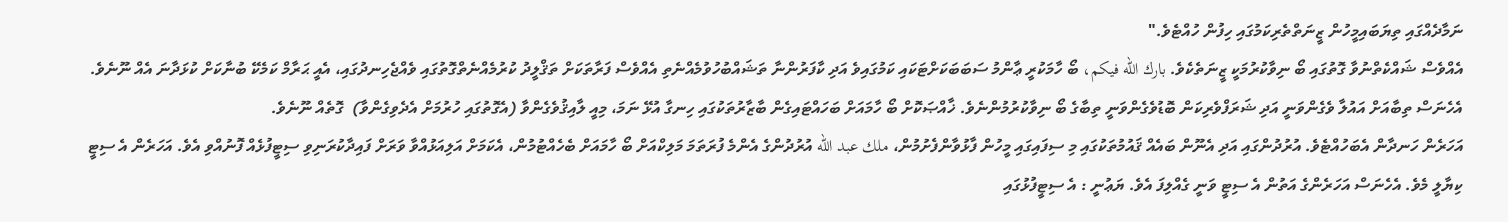ނަމާދެއްގައި ތިޔަބައިމީހުން ޒީނަތްތެރިކަމުގައި ހިފުން ހުއްޓެވެ."
އެއްވެސް ޝައްކެތްނުވާ ގޮތުގައި ބޯ ނިވާކުރުމަކީ ޒީނަތެކެވެ. بارك الله فيكم، ބޯ ހާމަކުރީ ޢާންމު ސަބަބަކަށްޓަކައި ކަމުގައިވެ އަދި ކާފަރުންނާ ތަޝައްބުހުވުމެއްނެތި އެއްވެސް ފަރާތަކަށް ތަޤްލީދު ކުރުމެއްނެތްގޮތުގައި ވެއްޖެހިނދުގައި، އެއީ ޙަރާމް ކަމެކޭ ބުނާކަށް ކުޅަދާނަ އެއް ނޫނެވެ. އެހެނަސް ތިބާއަށް އައުލާ ވެގެންވަނީ އަދި ޝަރަފްވެރިކަން ބޮޑުވެގެންވަނީ ތިބާގެ ބޯ ނިވާކުރުމުންނެވެ. ޚާއްޞަކޮށް ބޯ ހާމައަށް ބަހައްޓައިގެން ބާޒާރުތަކުގައި ހިނގާ އުޅޭ ނަމަ، މިއީ ލާއިޤުވެގެންވާ (އެގޮތުގައި ހުރުމަށް އެދެވިގެންވާ)  ގޮތެއް ނޫނެވެ.
އަހަރެން ހަނދާން އެބަހުއްޓެވެ. އުރުދުންގައި އަދި އެނޫން ބައެއް ޤައުމުތަކުގައި މި ސިފައިގައި މީހުން ފާޅުވާންފެށުމުން، ملك عبد الله އުރުދުންގެ އެންމެ ފުރަތަމަ މަލިކްއަށް ބޯ ހާމައަށް ބެހެއްޓުމުން، އެކަމަށް އަލިއަޅުއްވާ ވަރަށް ފައިދާކުރަނިވި ސިޓީފުޅެއް ފޮނުއްވި އެވެ. އަހަރެން އެ ސިޓީ ކިޔާލީ މެވެ. އެހެނަސް އަހަރެންގެ އަތުން އެ ސިޓީ ވަނީ ގެއްލިފަ އެވެ. ޔަޢުނީ : އެ ސިޓީފުޅުގައި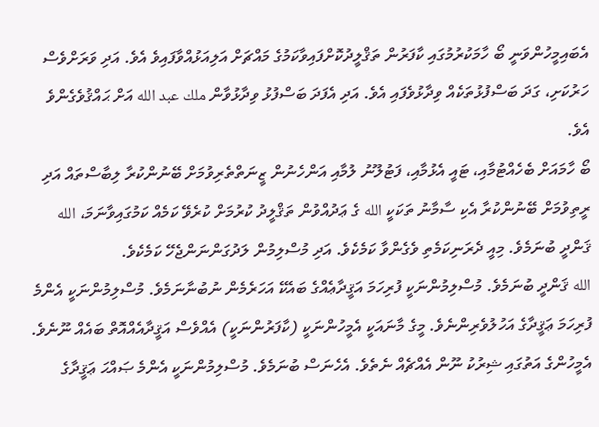އެބައިމީހުންވަނީ ބޯ ހާމަކުރުމުގައި ކާފަރުން ތަޤްލީދުކޮށްފައިވާކަމުގެ މައްޗަށް އަލިއަޅުއްވާފައިވެ އެވެ. އަދި ވަރަށްވެސް ހަރުކަށި، ގަދަ ބަސްފުޅުތަކެއް ވިދާޅުވެފައި އެވެ. އަދި އެފަދަ ބަސްފުޅު ވިދާޅުވާން ملك عبد الله އަށް ޙައްޤުވެގެންވެ އެވެ.
ބޯ ހާމައަށް ބެހެއްޓުމާއި، ޓައީ އެޅުމާއި، ފަޓުލޫނު ލުމާއި އަންހެނުން ޒީނަތްތެރިވުމަށް ބޭނުންކުރާ ލިބާސްތައް އަދި ރީތިވުމަށް ބޭނުންކުރާ އެކި ސާމާނު ތަކަކީ الله ގެ ޢަދުއްވުން ތަޤްލީދު ކުރުމަށް ކުރެވޭ ކަމެއް ކަމުގައިވާނަމަ، الله ޤަންދީ ބުނަމެވެ. މިއީ ދެރަނިކަމެތި ވެގެންވާ ކަމެކެވެ. އަދި މުސްލިމުން ލަދުގަންނަންޖެހޭ ކަމެކެވެ.
الله ޤަންދީ ބުނަމެވެ. މުސްލިމުންނަކީ ފުރިހަމަ އަޤީދާޢެއްގެ ބައެކޭ އަހަރެމެން ނުބުނާނަމެވެ. މުސްލިމުންނަކީ އެންމެ ފުރިހަމަ ޢަޤީދާގެ އަހުލުވެރިންނެވެ. މީގެ މާނައަކީ އެމީހުންނަކީ (ކާފަރުންނަކީ) އެއްވެސް އަޤީދާއެއްއޮތް ބައެއް ނޫނެވެ. އެމީހުންގެ އަތުގައި ޝިރުކު ނޫން އެއްޗެއް ނެތެވެ. އެހެނަސް ބުނަމެވެ. މުސްލިމުންނަކީ އެންމެ ޞައްޙަ ޢަޤީދާގެ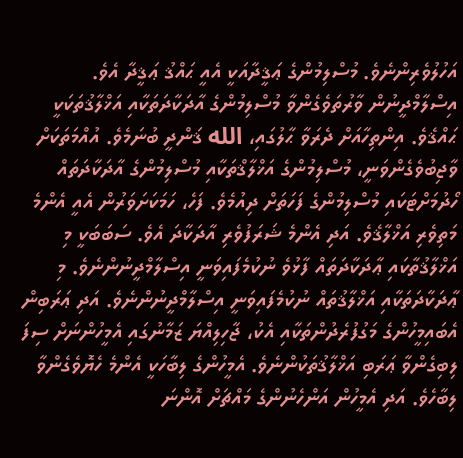އަހުލުވެރިންނެވެ. މުސްލިމުންގެ ޢަޤީދާއަކީ އެއީ ޙައްޤު ޢަޤީދާ އެވެ. އިސްލާމްދީނުން ވާރުތަވެގެންވާ މުސްލިމުންގެ އާދަކާދަތަކާއި އަޚްލާޤުތަކަކީ ޙައްޤެވެ. އިންތިހާއަށް ދެރަވާ ޙާލުގައި، الله ޤަންދީ ބުނަމެވެ. އުއްމަތަކަށް ވާޖިބުވެގެންވަނީ، މުސްލިމުންގެ އަޚްލާޤްތަކާއި މުސްލިމުންގެ އާދަކާދަތައް ހޯދުމަށްޓަކައި މުސްލިމުންގެ ފަހަތަށް ދިއުމެވެ. ފަހެ، ހަމަކަށަވަރުން އެއީ އެންމެ މަތިވެރި އަޚްލާޤެވެ. އަދި އެންމެ ޝަރަފުވެރި އާދަކާދަ އެވެ. ސަބަބަކީ މި އަޚްލާޤުތާކައި ޢާދަކާދަތައް ފާޅުވެ ނުކުމެފައިވަނީ އިސްލާމްދީނުންނެވެ. މި ޢާދަކާދަތަކާއި އަޚްލާޤުތައް ނުކުމެފައިވަނީ އިސްލާމްދީނުންނެވެ. އަދި ޢަރަބިން އެބައިމީހުންގެ މަގުފުރެދުންތަކާއި އެކު، ޖާހިލިއްޔަ ޒަމާނުގައި އެމީހުންނަށް ސިފަ ލިބިގެންވާ ޢަރަބި އަޚްލާޤުތަކުންނެވެ. އެމީހުންގެ ލިބާހަކީ އެންމެ ހެޔޮވެގެންވާ ލިބާހެވެ. އަދި އެމީހުން އަންހެނުންގެ މައްޗަށް އޮންނަ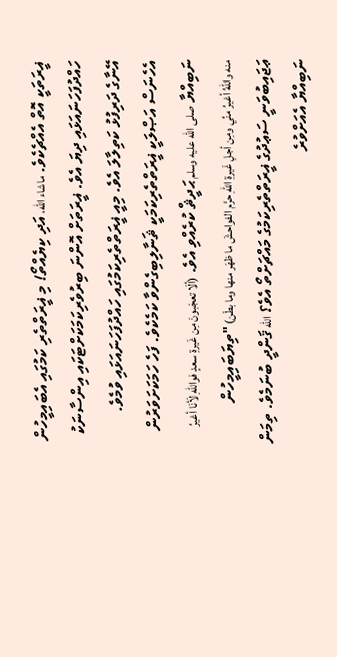ޣީރަތަކީ އޮތް އެއްޗެކެވެ. ماشاء الله، އަދި ކިޔެއްތޯ! މި ޣީރަތްތެރި ކަމުގައި އެބައިމީހުން ހައްދުފަހަނައަޅައި ދިޔަ އެވެ. ޣީރަތަށް އޮންނަ ބިރުވެރިކަމަކަށްޓަކައި އިންސާނަކު އޭނާގެ ދަރިފުޅު ކަތިލާލަ އެވެ. މިއީ ޣީރަތްތެރިކަމުގައި ހައްދުފަހަނައަޅައި ވުމެވެ. އެހެނަސް އަޞްލަކީ ޣީރަތްތެރިކަމަކީ ޘަނާލިބިގެންވާ ކަމެކެވެ. ފަހެ ހަމަކަށަވަރުން ނަބިއްޔާ صلى الله عليه وسلم ޙަދީޘް ކުރެއްވި އެވެ. (ألَا تعجَبونَ مِن غَيرةِ سعدٍ فواللهِ لَأنَا أغيرُ منه واللهُ أغيرُ منِّي ومِن أجلِ غَيرةِ اللهِ حرَّم الفواحشَ ما ظهَر منها وما بطَن) "ތިޔަބައިމީހުން ޢަޖައިބުވަނީ ސަޢުދުގެ ޣީރަތްތެރިކަމުގެ މައްޗަށްތޯ އެވެ؟ الله ޤަންދީ ބުނަމެވެ. ތިމަން ނަބިއްޔާ އެއަށްވުރެ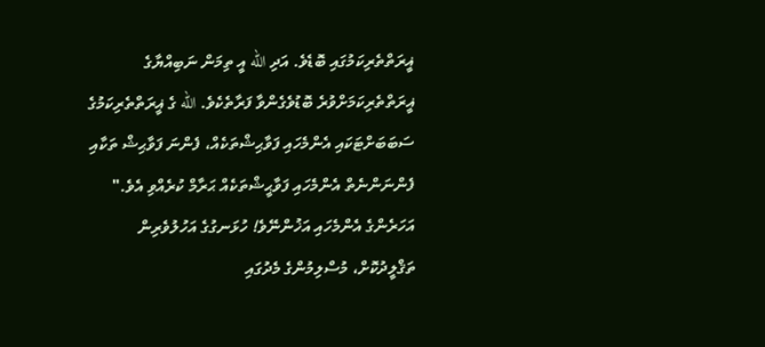ޣީރަތްތެރިކަމުގައި ބޮޑެވެ. އަދި الله އީ ތިމަން ނަބިއްޔާގެ ޣީރަތްތެރިކަމަށްވުރެ ބޮޑުވެގެންވާ ފަރާތެކެވެ. الله ގެ ޣީރަތްތެރިކަމުގެ ސަބަބަށްޓަކައި އެންމެހައި ފަވާޙިޝްތަކެއް، ފެންނަ ފަވާޙިޝް ތަކާއި ފެންނަންނެތް އެންމެހައި ފަވާޙީޝްތަކެއް ޙަރާމް ކުރެއްވި އެވެ."
އަހަރެންގެ އެންމެހައި އަޚުންނޭވެ! ހުޅަނގުގެ އަހުލުވެރިން ތަޤްލީދުކޮށް، މުސްލިމުންގެ މެދުގައި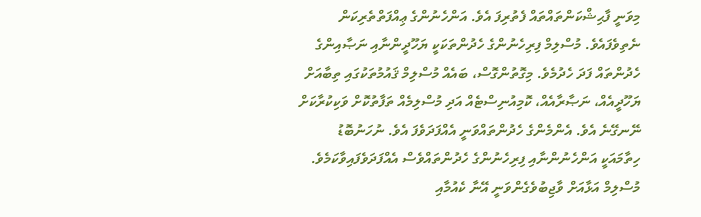މިވަނީ ފާޙިޝްކަންތައްތައް ފެތުރިފަ އެވެ. އަންހެނުންގެ ޢިއްފަތްތެރިކަން ނެތިވެފައެވެ. މުސްލިމް ފިރިހެނުންގެ ހެދުންތަކަކީ ޔަހޫދީންނާއި ނަޞާއިންގެ ހެދުންތައް ފަދަ ހެދުމެވެ. މިގޮތުންގޮސް، ބައެއް މުސްލިމް ޤައުމުތަކުގައި ތިބާއަށް ޔަހޫދީއެއް، ނަޞާރާއެއް، ކޮމިއުނިސްޓެއް އަދި މުސްލިމެއް ތަފާތުކޮށް ވަކިކުރާކަށް ނޭނގޭނެ އެވެ. އެންމެންގެ ހެދުންތައްވަނީ އެއްފަދަވެފަ އެވެ. ނުހަނުބޮޑު ހިތާމައަކީ އަންހެނުންނާއި ފިރިހެނުންގެ ހެދުންތައްވެސް އެއްފަދަވެފައިވާކަމެވެ.
މުސްލިމް އަޅާއަށް ވާޖިބުވެގެންވަނީ އޭނާ ކެއުމާއި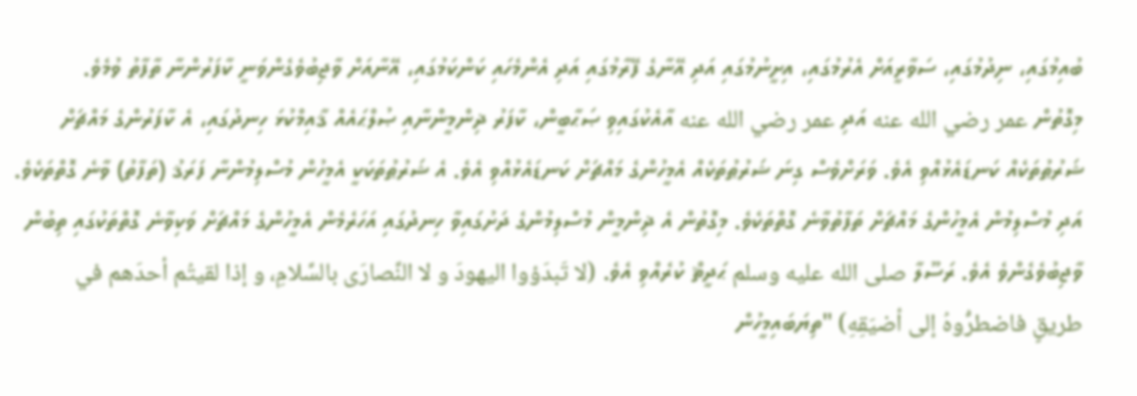ބުއިމުގައި، ނިދުމުގައި، ސަވާރީއަށް އެރުމުގައި، އިށީނުމުގައި އަދި އޭނާގެ ފޭރާމުގައި އަދި އެންމެހައި ކަންކަމުގައި، އޭނާއަށް ވާޖިބުވެގެންވަނީ ކާފަރުންނާ ތާފާތު ވުމެވެ.
މިގޮތުން عمر رضي الله عنه އަދި عمر رضي الله عنه އާއެކުގައިވި ޞަޙާބީން، ކާފަރު ޛިންމީންނާއި ޞުލްޙައެއް ޤާއިމްކުޅަ ހިނދުގައި، އެ ކާފަރުންގެ މައްޗަށް ޝަރުޠުތަކެއް ކަނޑައެޅުއްވި އެވެ. ވަރަށްވެސް ގިނަ ޝަރުޠުތަކެއް އެމީހުންގެ މައްޗަށް ކަނޑައެޅުއްވި އެވެ. އެ ޝަރުޠުތަކަކީ އެމީހުން މުސްލިމުންނާ ފަރަޤު (ތަފާތު) ވާނެ ގޮތްތަކެވެ. އަދި މުސްލިމުން އެމީހުންގެ މައްޗަށް ތަފާތުވާނެ ގޮތްތަކެވެ. މިގޮތުން އެ ޛިންމީން މުސްލިމުންގެ ދަށުގައިވާ ހިނދުގައި އަހަރެމެން އެމީހުންގެ މައްޗަށް ވަކިވާނެ ގޮތްތަކުގައި ތިބުން ވާޖިބުވެގެންވެ އެވެ. ރަސޫލާ صلى الله عليه وسلم ޙަދީޘް ކުރެއްވި އެވެ. (لا تَبدَؤوا اليهودَ و لا النَّصارَى بالسَّلامِ، و إذا لقيتُم أحدَهم في طريقٍ فاضطرُّوهُ إلى أضيَقِهِ) "ތިޔަބައިމީހުން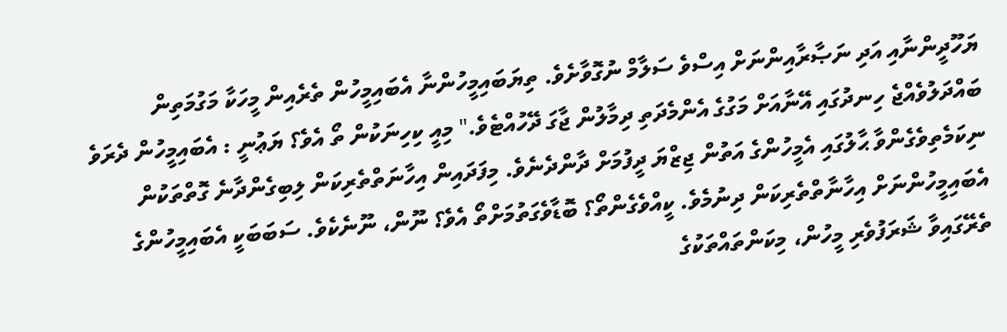ޔަހޫދީންނާއި އަދި ނަޞާރާއިންނަށް އިސްވެ ސަލާމް ނުގޮވާށެވެ. ތިޔަބައިމީހުންނާ އެބައިމީހުން ތެރެއިން މީހަކާ މަގުމަތިން ބައްދަލުވެއްޖެ ހިނދުގައި އޭނާއަށް މަގުގެ އެންމެދަތި ދިމާލުން ޖާގަ ދޭހުއްޓެވެ." މިއީ ކިހިނަކުން ތޯ އެވެ؟ ޔަޢުނީ : އެބައިމީހުން ދެރަވެ ނިކަމެތިވެގެންވާ ޙާލުގައި އެމީހުންގެ އަތުން ޖިޒްޔަ ދީފުމަށް ދާންދެނެވެ. މިފަދައިން އިހާނަތްތެރިކަން ލިބިގެންދާނެ ގޮތްތަކުން އެބައިމީހުންނަށް އިހާނާތްތެރިކަން ދިނުމެވެ. ކީއްވެގެންތޯ؟ ބޮޑާވެގަތުމަށްތޯ އެވެ؟ ނޫން، ނޫނެކެވެ. ސަބަބަކީ އެބައިމީހުންގެ ތެރޭގައިވާ ޝަރަފުވެރި މީހުން، މިކަންތައްތަކުގެ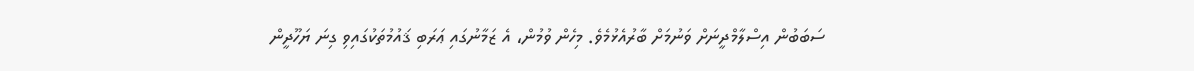ސަބަބުން އިސްލާމްދީނަށް ވަނުމަށް ބާރުއެޅުމެވެ. މިހެން ވުމުން، އެ ޒަމާނުގައި ޢަރަބި ޤައުމުތަކުގައިވި ގިނަ ޔަހޫދީން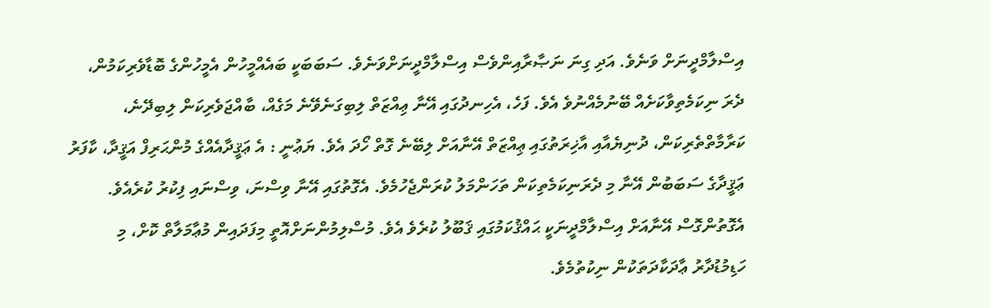އިސްލާމްދީނަށް ވަނެވެ. އަދި ގިނަ ނަޞާރާއިންވެސް އިސްލާމްދީނަށްވަނެވެ. ސަބަބަކީ ބައެއްމީހުން އެމީހުންގެ ބޮޑާވެރިކަމުން، ދެރަ ނިކަމެތިވާކަށެއް ބޭނުމެއްނުވެ އެވެ. ފަހެ، އެހިނދުގައި އޭނާ ޢިއްޒަތް ލިބިގަނެވޭނެ މަގެއް، ބާއްޖަވެރިކަން ލިބިދޭނެ، ކަރާމާތްތެރިކަން، ދުނިޔެއާއި އާޚިރަތުގައި ޢިއްޒަތް އޭނާއަށް ލިބޭނެ ގޮތް ހޯދަ އެވެ. ޔަޢުނީ : އެ ޢަޤީދާއެއްގެ މުންޙަރިފް އަޤީދާ، ކާފަރު ޢަޤީދާގެ ސަބަބުން އޭނާ މި ދެރަނިކަމެތިކަން ތަހަންމަލު ކުރަންޖެހުމެވެ. އެގޮތުގައި އޭނާ ވިސްނަ، ވިސްނައި ފިކުރު ކުރެއެވެ. އެގޮތުންގޮސް އޭނާއަށް އިސްލާމްދީނަކީ ޙައްޤުކަމުގައި ޤަބޫލު ކުރެވެ އެވެ. މުސްލިމުންނަށްއޮތީ މިފަދައިން މުޢާމަލާތް ކޮށް، މި ހަޑިމުޑުދާރު ޢާދަކާދަތަކުން ނިކުތުމެވެ.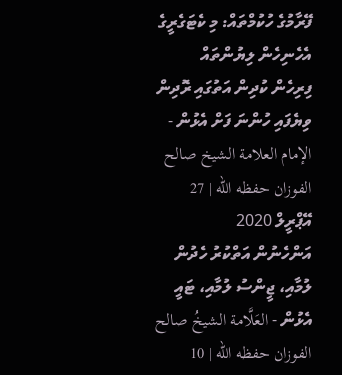ފޭރާމުގެ ހުކުމްތައް: މި ކެޓަގެރީގެ އެހެނިހެން ލިޔުންތައް
ފިރިހެން ކުދިން އަތުގައި ރޮދިން ވިޔެފައި ހުންނަ ފަށް އެޅުން - الإمام العلامة الشيخ صالح الفوزان حفظه الله | 27 އޭޕްރީލް 2020
އަންހެނުން އަތްކުރު ހެދުން ލުމާއި، ޖީންސު ލުމާއި، ޓައީ އެޅުން - العَلَّامة الشيخُ صالح الفوزان حفظه الله | 10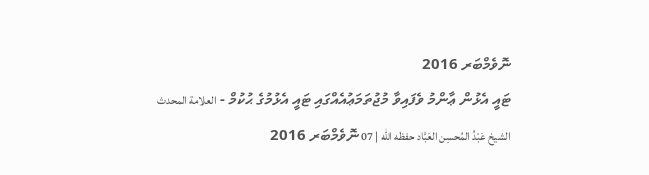ނޮވެމްބަރ 2016
ޓައީ އެޅުން ޢާންމު ވެފައިވާ މުޖުތަމަޢުއެއްގައި ޓައީ އެޅުމުގެ ޙުކުމް - العلامة المحدث الشيخ عَبْدُ المُحسِن العَبَّاد حفظه الله | 07 ނޮވެމްބަރ 2016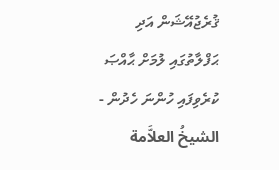ޤުރެޖުއޭޝަން އަދި ޙަފްލާތުގައި ލުމަށް ޙާއްޞަ ކުރެވިފައި ހުންނަ ހެދުން - الشيخُ العلاَّمة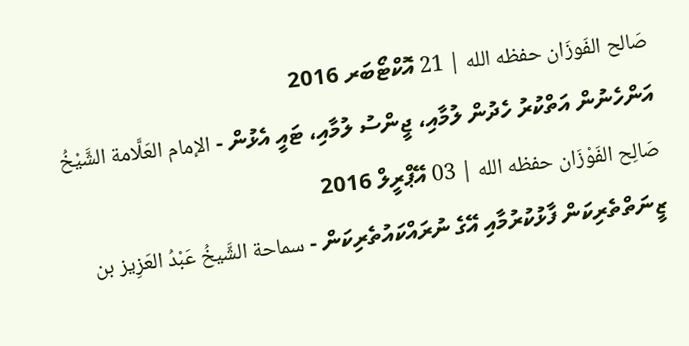صَالح الفَوزَان حفظه الله | 21 އޮކްޓޯބަރ 2016
އަންހެނުން އަތްކުރު ހެދުން ލުމާއި، ޖީންސު ލުމާއި، ޓައީ އެޅުން - الإمام العَلَّامة الشَّيْخُ صَالِح الفَوْزَان حفظه الله | 03 އޭޕްރީލް 2016
ޒީނަތްތެރިކަން ފާޅުކުރުމާއި އޭގެ ނުރައްކައުތެރިކަން - سماحة الشَّيخُ عَبْدُ العَزِيز بن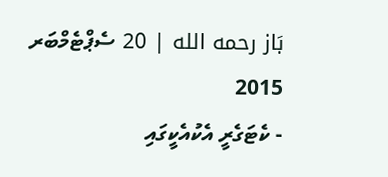بَاز رحمه الله | 20 ސެޕްޓެމްބަރ 2015
- ކެޓަގެރީ އެކުއެކީގައި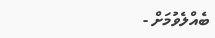ބެއްލެވުމަށް -